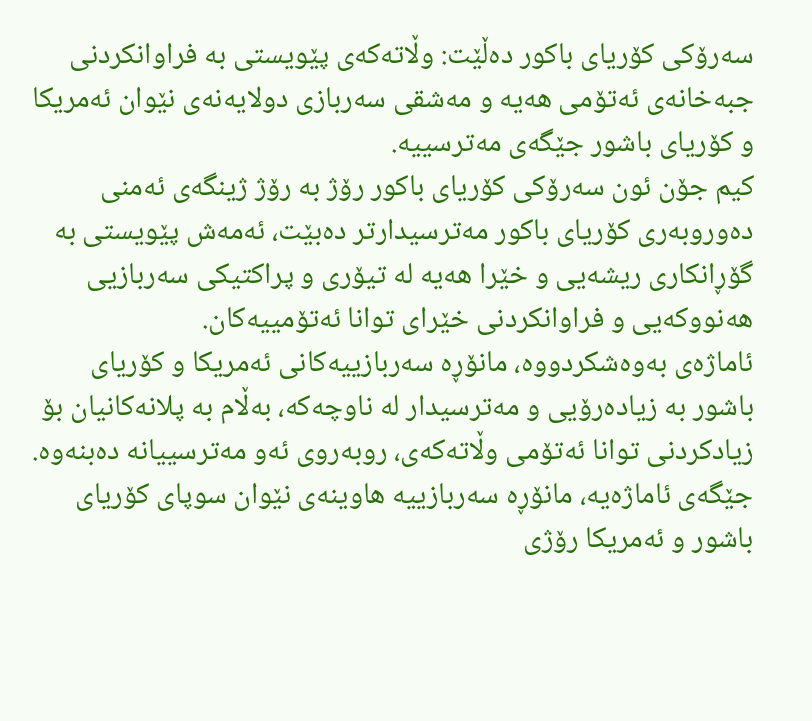سەرۆکی کۆریای باکور دەڵێت: وڵاتەکەی پێویستی بە فراوانکردنی جبەخانەی ئەتۆمی هەیە و مەشقی سەربازی دولایەنەی نێوان ئەمریکا و کۆریای باشور جێگەی مەترسییە.
کیم جۆن ئون سەرۆکی کۆریای باکور رۆژ بە رۆژ ژینگەی ئەمنی دەوروبەری کۆریای باکور مەترسیدارتر دەبێت، ئەمەش پێویستی بە گۆڕانکاری ریشەیی و خێرا هەیە لە تیۆری و پراکتیکی سەربازیی هەنووکەیی و فراوانکردنی خێرای توانا ئەتۆمییەکان.
ئاماژەی بەوەشکردووە، مانۆڕە سەربازییەکانی ئەمریکا و کۆریای باشور بە زیادەرۆیی و مەترسیدار لە ناوچەکە، بەڵام بە پلانەکانیان بۆ زیادکردنی توانا ئەتۆمی وڵاتەکەی، روبەروی ئەو مەترسییانە دەبنەوە.
جێگەی ئاماژەیە، مانۆڕە سەربازییە هاوینەی نێوان سوپای کۆریای باشور و ئەمریکا رۆژی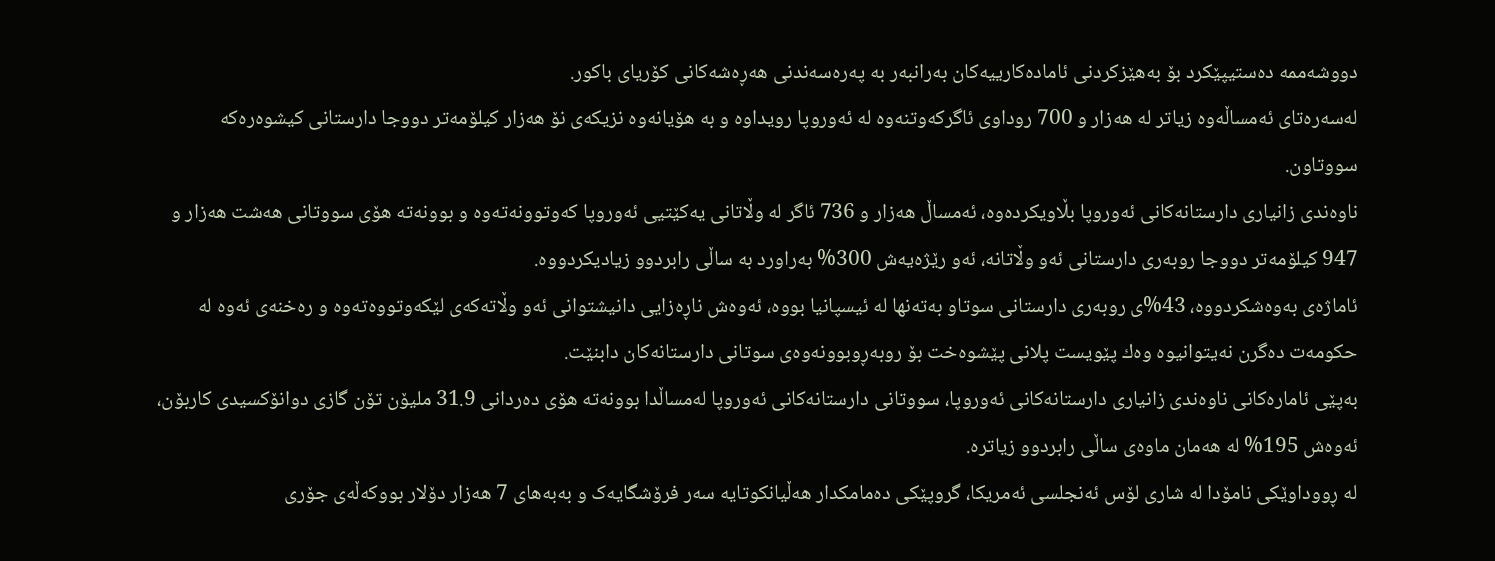دووشەممە دەستیپێکرد بۆ بەهێزکردنی ئامادەکارییەکان بەرانبەر بە پەرەسەندنی هەڕەشەکانی کۆریای باکور.
لەسەرەتای ئەمساڵەوە زیاتر لە هەزار و 700 روداوی ئاگرکەوتنەوە لە ئەوروپا رویداوە و بە هۆیانەوە نزیكەی نۆ هەزار كیلۆمەتر دووجا دارستانی كیشوەرەكە سووتاون.
ناوەندی زانیاری دارستانەكانی ئەوروپا بڵاویكردەوە، ئەمساڵ هەزار و 736 ئاگر لە وڵاتانی یەكێتیی ئەوروپا كەوتوونەتەوە و بوونەتە هۆی سووتانی هەشت هەزار و 947 كیلۆمەتر دووجا روبەری دارستانی ئەو وڵاتانە، ئەو رێژەیەش 300% بەراورد بە ساڵی رابردوو زیادیكردووە.
ئاماژەی بەوەشكردووە، 43%ی روبەری دارستانی سوتاو بەتەنها لە ئیسپانیا بووە، ئەوەش ناڕەزایی دانیشتوانی ئەو وڵاتەكەی لێكەوتووەتەوە و رەخنەی ئەوە لە حكومەت دەگرن نەیتوانیوە وەك پێویست پلانی پێشوەخت بۆ روبەڕوبوونەوەی سوتانی دارستانەكان دابنێت.
بەپێی ئامارەكانی ناوەندی زانیاری دارستانەكانی ئەوروپا، سووتانی دارستانەكانی ئەوروپا لەمساڵدا بوونەتە هۆی دەردانی 31.9 ملیۆن تۆن گازی دوانۆكسیدی كاربۆن، ئەوەش 195% لە هەمان ماوەی ساڵی رابردوو زیاترە.
لە ڕووداوێکی نامۆدا لە شاری لۆس ئەنجلسی ئەمریکا، گروپێکی دەمامکدار هەڵیانکوتایە سەر فرۆشگایەک و بەبەهای 7 هەزار دۆلار بووکەڵەی جۆری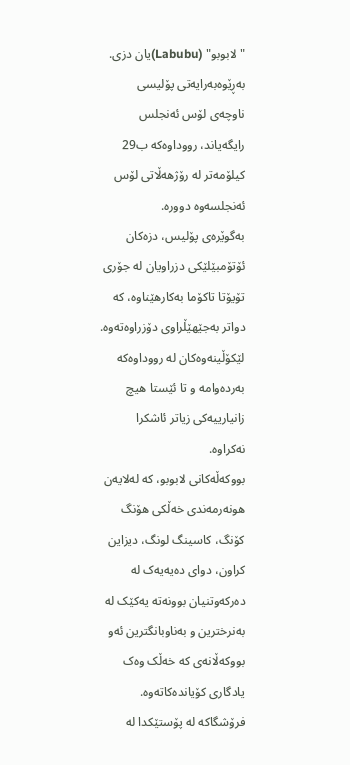"لابوبو" (Labubu)یان دزی.
بەڕێوەبەرایەتی پۆلیسی ناوچەی لۆس ئەنجلس رایگەیاند، رووداوەکە ب29 کیلۆمەتر لە رۆژهەڵاتی لۆس ئەنجلسەوە دوورە.
بەگوێرەی پۆلیس، دزەکان ئۆتۆمبێلێکی دزراویان لە جۆری تۆیۆتا تاکۆما بەکارهێناوە، کە دواتر بەجێهێڵراوی دۆزراوەتەوە. لێکۆڵینەوەکان لە رووداوەکە بەردەوامە و تا ئێستا هیچ زانیارییەکی زیاتر ئاشکرا نەکراوە.
بووکەڵەکانی لابوبو، کە لەلایەن هونەرمەندی خەڵکی هۆنگ کۆنگ، کاسینگ لونگ، دیزاین کراون، دوای دەیەیەک لە دەرکەوتنیان بوونەتە یەکێک لە بەنرخترین و بەناوبانگترین ئەو بووکەڵانەی کە خەڵک وەک یادگاری کۆیاندەکاتەوە.
فرۆشگاکە لە پۆستێکدا لە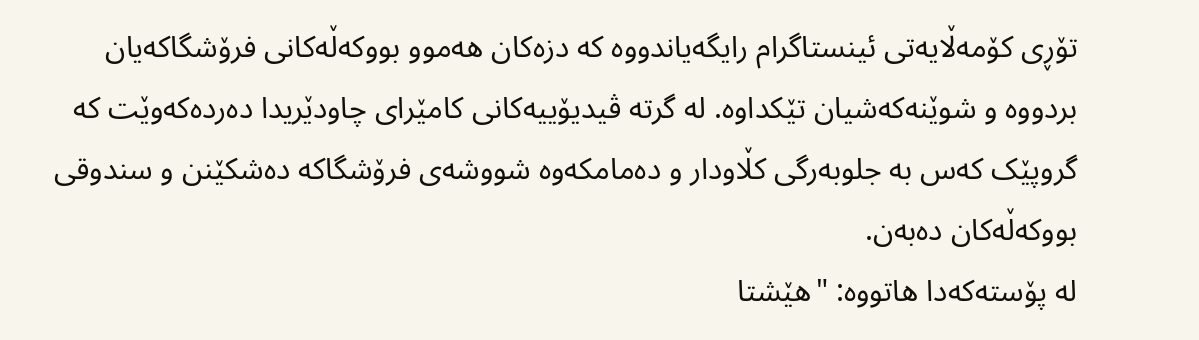تۆڕی کۆمەڵایەتی ئینستاگرام رایگەیاندووە کە دزەکان هەموو بووکەڵەکانی فرۆشگاکەیان بردووە و شوێنەکەشیان تێکداوە. لە گرتە ڤیدیۆییەکانی کامێرای چاودێریدا دەردەکەوێت کە گروپێک کەس بە جلوبەرگی کڵاودار و دەمامکەوە شووشەی فرۆشگاکە دەشکێنن و سندوقی بووکەڵەکان دەبەن.
لە پۆستەکەدا هاتووە: "هێشتا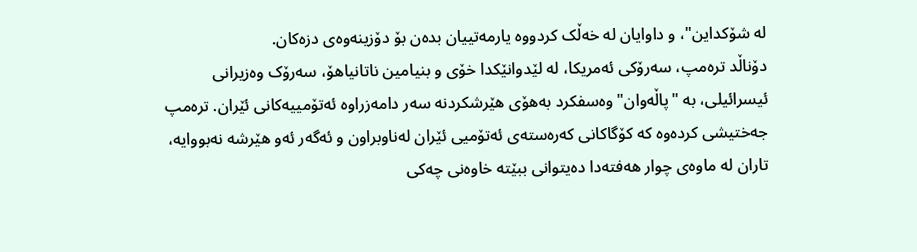لە شۆکداین"، و داوایان لە خەڵک کردووە یارمەتییان بدەن بۆ دۆزینەوەی دزەکان.
دۆناڵد ترەمپ، سەرۆکی ئەمریکا، لە لێدوانێکدا خۆی و بنیامین ناتانیاهۆ، سەرۆک وەزیرانی ئیسرائیلی، بە "پاڵەوان" وەسفکرد بەهۆی هێرشکردنە سەر دامەزراوە ئەتۆمییەکانی ئێران. ترەمپ جەختیشی کردەوە کە کۆگاکانی کەرەستەی ئەتۆمیی ئێران لەناوبراون و ئەگەر ئەو هێرشە نەبووایە، تاران لە ماوەی چوار هەفتەدا دەیتوانی ببێتە خاوەنی چەکی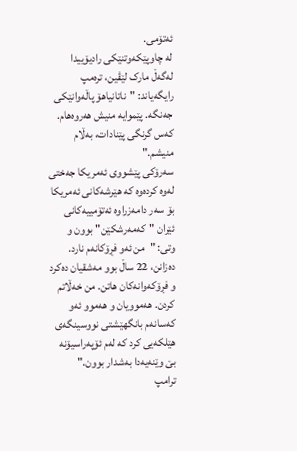ئەتۆمی.
لە چاوپێکەوتنێکی رادیۆییدا لەگەڵ مارک لێڤین، ترەمپ رایگەیاند: "ناتانیاهۆ پاڵەوانێکی جەنگە. پێموایە منیش هەروەهام. کەس گرنگی پێنادات، بەڵام منیشم."
سەرۆکی پێشووی ئەمریکا جەختی لەوە کردەوە کە هێرشەکانی ئەمریکا بۆ سەر دامەزراوە ئەتۆمییەکانی ئێران "کەمەرشکێن" بوون و وتی: "من ئەو فڕۆکانەم نارد. دەزانن، 22 ساڵ بوو مەشقیان دەکرد و فڕۆکەوانەکان هاتن. من خەڵاتم کردن. هەموویان و هەموو ئەو کەسانەم بانگهێشتی نووسینگەی هێلکەیی کرد کە لەم ئۆپەراسیۆنە بێ وێنەیەدا بەشدار بوون."
ترامپ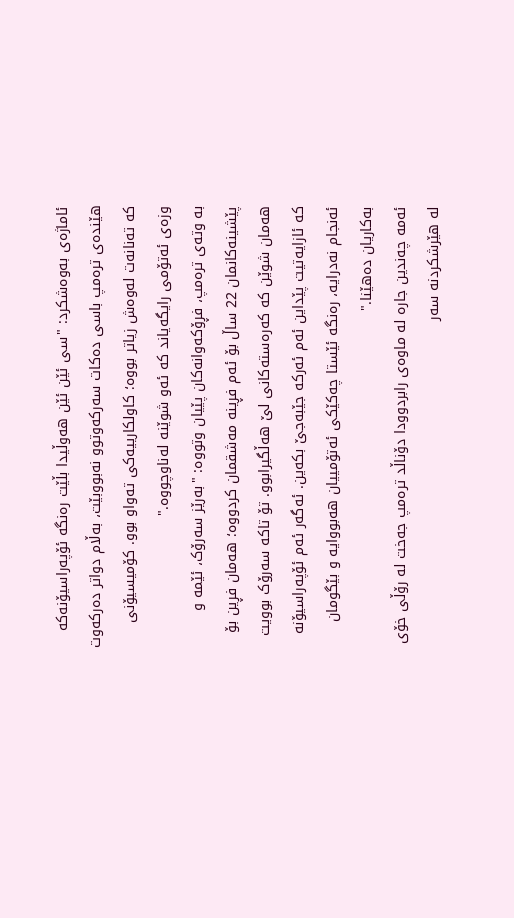ئاماژەی بەوەشکرد: "سی ئێن ئێن هەوڵیدا بڵێت رەنگە ئۆپەراسیۆنەکە هێندەی ترەمپ باسی دەکات سەرکەوتوو نەبووبێت، بەڵام دواتر دەرکەوت کە تەنانەت لەوەش زیاتر بووە؛ کاولکارییەکی تەواو بوو. کۆمیسیۆنی وزەی ئەتۆمی رایگەیاند کە ئەو شوێنە لەناوچووە."
بە وتەی ترەمپ، فڕۆکەوانەکان پێیان وتووە: "بەرێز سەرۆک، ئێمە و پێشینەکانمان 22 ساڵ بۆ ئەم فڕینە مەشقمان کردووە؛ هەمان فڕین بۆ هەمان شوێن کە کەرەستەکانی لێ هەڵگیرابوو. تۆ تاکە سەرۆک بوویت کە ئازایەتیت پێداین ئەم ئەرکە جێبەجێ بکەین. ئەگەر ئەم ئۆپەراسیۆنە ئەنجام نەدرایە، رەنگە ئێستا چەکێکی ئەتۆمییان هەبووایە و بێگومان بەکاریان دەهێنا."
ئەمە چەندین جارە لە ماوەی رابردوودا دۆناڵد ترەمپ جەخت لە رۆڵی خۆی لە هێرشکردنە سەر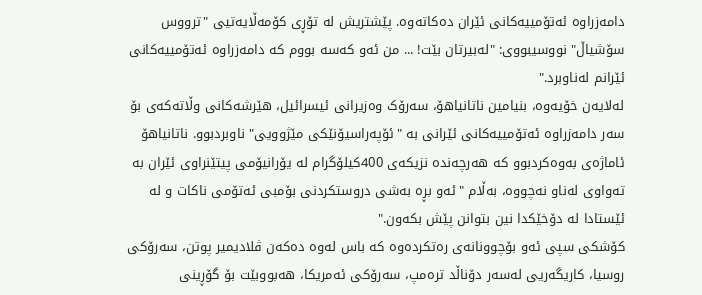دامەزراوە ئەتۆمییەکانی ئێران دەکاتەوە. پێشتریش لە تۆڕی کۆمەڵایەتیی "ترووس سۆشیاڵ" نووسیبووی: "لەبیرتان بێت! ... من ئەو کەسە بووم کە دامەزراوە ئەتۆمییەکانی ئێرانم لەناوبرد."
لەلایەن خۆیەوە، بنیامین ناتانیاهۆ، سەرۆک وەزیرانی ئیسرائیل، هێرشەکانی وڵاتەکەی بۆ سەر دامەزراوە ئەتۆمییەکانی ئێرانی بە "ئۆپەراسیۆنێکی مێژوویی" ناوبردبوو. ناتانیاهۆ ئاماژەی بەوەکردبوو کە هەرچەندە نزیکەی 400کیلۆگرام لە یۆرانیۆمی پیتێنراوی ئێران بە تەواوی لەناو نەچووە، بەڵام "ئەو بڕە بەشی دروستکردنی بۆمبی ئەتۆمی ناکات و لە ئێستادا لە دۆخێکدا نین بتوانن پێش بکەون."
کۆشکی سپی ئەو بۆچوونانەی رەتکردەوە کە باس لەوە دەکەن ڤلادیمیر پوتن، سەرۆکی روسیا، کاریگەریی لەسەر دۆناڵد ترەمپ، سەرۆکی ئەمریکا، هەبووبێت بۆ گۆڕینی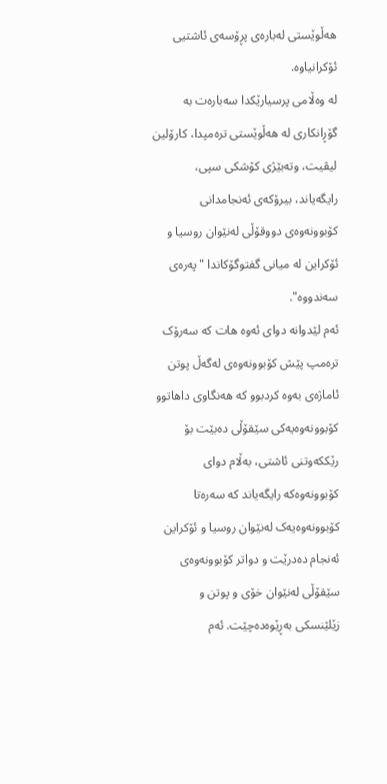هەڵوێستی لەبارەی پڕۆسەی ئاشتیی ئۆکرانیاوە.
لە وەڵامی پرسیارێکدا سەبارەت بە گۆڕانکاری لە هەڵوێستی ترەمپدا، کارۆلین لیڤیت، وتەبێژی کۆشکی سپی، رایگەیاند، بیرۆکەی ئەنجامدانی کۆبوونەوەی دووقۆڵی لەنێوان روسیا و ئۆکراین لە میانی گفتوگۆکاندا "پەرەی سەندووە".
ئەم لێدوانە دوای ئەوە هات کە سەرۆک ترەمپ پێش کۆبوونەوەی لەگەڵ پوتن ئاماژەی بەوە کردبوو کە هەنگاوی داهاتوو کۆبوونەوەیەکی سێقۆڵی دەبێت بۆ رێککەوتنی ئاشتی، بەڵام دوای کۆبوونەوەکە رایگەیاند کە سەرەتا کۆبوونەوەیەک لەنێوان روسیا و ئۆکراین ئەنجام دەدرێت و دواتر کۆبوونەوەی سێقۆڵی لەنێوان خۆی و پوتن و زێلێنسکی بەڕێوەدەچێت. ئەم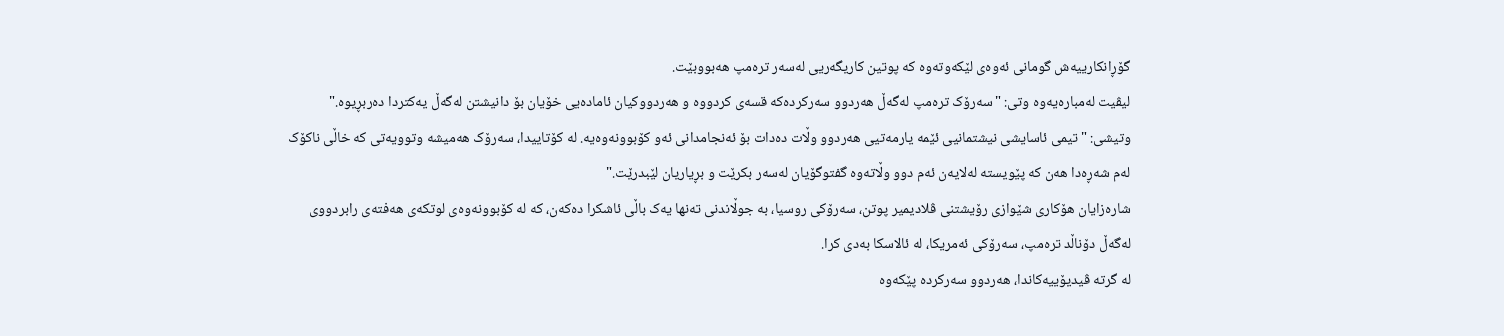گۆڕانکارییەش گومانی ئەوەی لێکەوتەوە کە پوتین کاریگەریی لەسەر ترەمپ هەبووبێت.
لیڤیت لەمبارەیەوە وتی: "سەرۆک ترەمپ لەگەڵ هەردوو سەرکردەکە قسەی کردووە و هەردووکیان ئامادەیی خۆیان بۆ دانیشتن لەگەڵ یەکتردا دەربڕیوە."
وتیشی: "تیمی ئاسایشی نیشتمانیی ئێمە یارمەتیی هەردوو وڵات دەدات بۆ ئەنجامدانی ئەو کۆبوونەوەیە. لە کۆتاییدا، سەرۆک هەمیشە وتوویەتی کە خاڵی ناکۆک لەم شەڕەدا هەن کە پێویستە لەلایەن ئەم دوو وڵاتەوە گفتوگۆیان لەسەر بکرێت و بڕیاریان لێبدرێت."
شارەزایان هۆکاری شێوازی رۆیشتنی ڤلادیمیر پوتن، سەرۆکی روسیا، بە جوڵاندنی تەنها یەک باڵی ئاشکرا دەکەن، کە لە کۆبوونەوەی لوتکەی هەفتەی رابردووی لەگەڵ دۆناڵد ترەمپ، سەرۆکی ئەمریکا، لە ئالاسکا بەدی کرا.
لە گرتە ڤیدیۆییەکاندا، هەردوو سەرکردە پێکەوە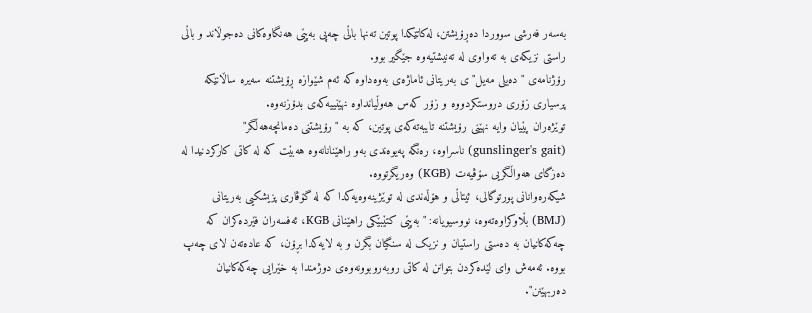بەسەر فەرشی سووردا دەڕۆیشتن، لەکاتێکدا پوتین تەنها باڵی چەپی بەپێی هەنگاوەکانی دەجوڵاند و باڵی راستی نزیکەی بە تەواوی لە تەنیشتیەوە جێگیر بوو.
رۆژنامەی "دەیلی مەیل"ی بەریتانی ئاماژەی بەوەداوە کە ئەم شێوازە ڕۆیشتنە سەیرە ساڵانێکە پرسیاری زۆری دروستکردووە و زۆر کەس هەوڵیانداوە نهێنییەکەی بدۆزنەوە.
توێژەران پێیان وایە نهێنی رۆیشتنە تایبەتەکەی پوتین، کە بە "رۆیشتنی دەمانچەهەڵگر" (gunslinger's gait) ناسراوە، رەنگە پەیوەندی بەو راهێنانانەوە هەبێت کە لە کاتی کارکردنیدا لە دەزگای هەواڵگریی سۆڤیەت (KGB) وەریگرتووە.
شیکەرەوانانی پورتوگالی، ئیتاڵی و هۆڵەندی لە توێژینەوەیەکدا کە لە گۆڤاری پزیشکیی بەریتانی (BMJ) بڵاوکراوەتەوە، نووسیویانە: "بەپێی کتێبێکی راهێنانی KGB، ئەفسەران فێردەکران کە چەکەکانیان بە دەستی راستیان و نزیک لە سنگیان بگرن و بە لایەکدا بڕۆن، کە عادەتەن لای چەپ بووە. ئەمەش وای لێدەکردن بتوانن لە کاتی روبەروبوونەوەی دوژمندا بە خێرایی چەکەکانیان دەربهێنن".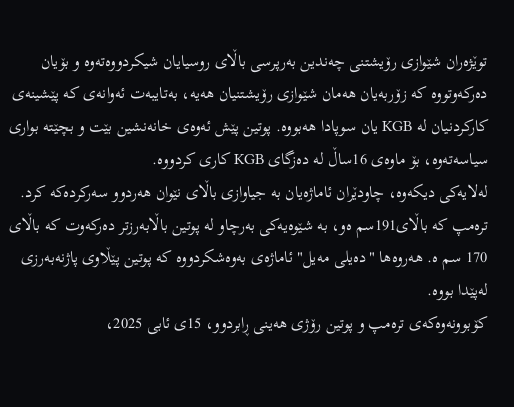توێژەران شێوازی رۆیشتنی چەندین بەرپرسی باڵای روسیایان شیکردووەتەوە و بۆیان دەرکەوتووە کە زۆربەیان هەمان شێوازی رۆیشتنیان هەیە، بەتایبەت ئەوانەی کە پێشینەی کارکردنیان لە KGB یان سوپادا هەبووە. پوتین پێش ئەوەی خانەنشین بێت و بچێتە بواری سیاسەتەوە، بۆ ماوەی 16ساڵ لە دەزگای KGB کاری کردووە.
لەلایەکی دیکەوە، چاودێران ئاماژەیان بە جیاوازی باڵای نێوان هەردوو سەرکردەکە کرد. ترەمپ کە باڵای191سم ەو، بە شێوەیەکی بەرچاو لە پوتین باڵابەرزتر دەرکەوت کە باڵای 170 سم ە. هەروەها "دەیلی مەیل" ئاماژەی بەوەشکردووە کە پوتین پێڵاوی پاژنەبەرزی لەپێدا بووە.
کۆبوونەوەکەی ترەمپ و پوتین رۆژی هەینی ڕابردوو، 15ی ئابی 2025،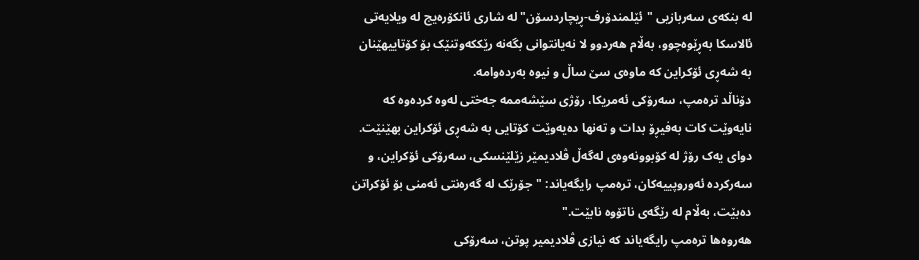لە بنکەی سەربازیی "ئێلمندۆرف-ڕیچاردسۆن" لە شاری ئانکۆرەیج لە ویلایەتی ئالاسکا بەڕێوەچوو، بەڵام هەردوو لا نەیانتوانی بگەنە رێککەوتنێک بۆ کۆتاییهێنان بە شەڕی ئۆکراین کە ماوەی سێ ساڵ و نیوە بەردەوامە.
دۆناڵد ترەمپ، سەرۆکی ئەمریکا، رۆژی سێشەممە جەختی لەوە کردەوە کە نایەوێت کات بەفیڕۆ بدات و تەنها دەیەوێت کۆتایی بە شەڕی ئۆکراین بهێنێت.
دوای یەک رۆژ لە کۆبوونەوەی لەگەڵ ڤلادیمێر زێلێنسکی، سەرۆکی ئۆکراین، و سەرکردە ئەوروپییەکان، ترەمپ رایگەیاند: "جۆرێک لە گەرەنتی ئەمنی بۆ ئۆکراتن دەبێت، بەڵام لە رێگەی ناتۆوە نابێت."
هەروەها ترەمپ رایگەیاند کە نیازی ڤلادیمیر پوتن، سەرۆکی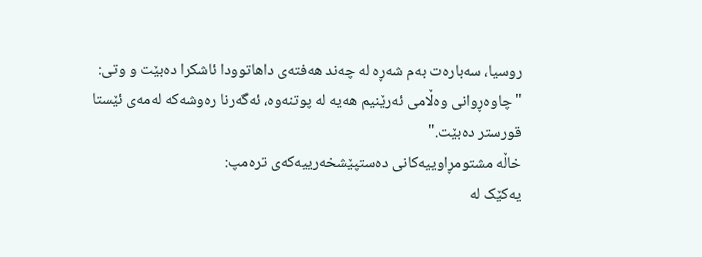روسیا، سەبارەت بەم شەڕە لە چەند هەفتەی داهاتوودا ئاشکرا دەبێت و وتی: "چاوەڕوانی وەڵامی ئەرێنیم هەیە لە پوتنەوە، ئەگەرنا رەوشەکە لەمەی ئێستا قورستر دەبێت."
خاڵە مشتومڕاوییەکانی دەستپێشخەرییەکەی ترەمپ:
یەکێک لە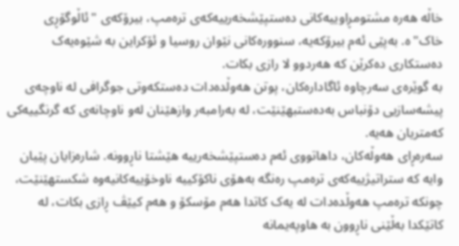خاڵە هەرە مشتومڕاوییەکانی دەستپێشخەرییەکەی ترەمپ، بیرۆکەی "ئاڵوگۆڕی خاک"ە. بەپێی ئەم بیرۆکەیە، سنوورەکانی نێوان روسیا و ئۆکراین بە شێوەیەک دەستکاری دەکرێن کە هەردوو لا رازی بکات.
بە گوێرەی سەرچاوە ئاگادارەکان، پوتن هەوڵدەدات دەستکەوتی جوگرافی لە ناوچەی پیشەسازیی دۆنباس بەدەستبهێنێت، لە بەرامبەر وازهێنان لەو ناوچانەی کە گرنگییەکی کەمتریان هەیە.
سەرەڕای هەوڵەکان، داهاتووی ئەم دەستپێشخەرییە هێشتا ناڕوونە. شارەزایان پێیان وایە کە ستراتیژییەکەی ترەمپ رەنگە بەهۆی ناکۆکییە ناوخۆییەکانیەوە شکستهێنێت، چونکە ترەمپ هەوڵدەدات لە یەک کاتدا هەم مۆسکۆ و هەم کیێڤ ڕازی بکات، لە کاتێکدا بەڵێنی ناڕوون بە هاوپەیمانە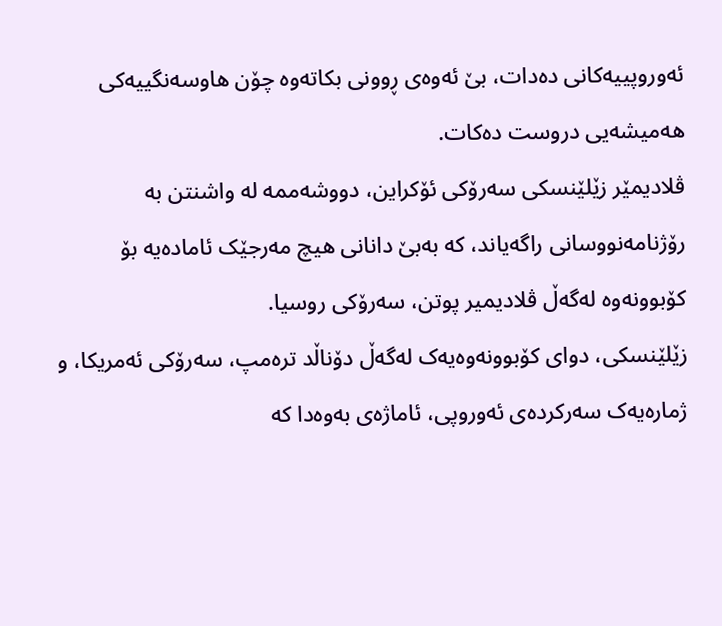ئەوروپییەکانی دەدات، بێ ئەوەی ڕوونی بکاتەوە چۆن هاوسەنگییەکی هەمیشەیی دروست دەکات.
ڤلادیمێر زێلێنسکی سەرۆکی ئۆکراین، دووشەممە لە واشنتن بە رۆژنامەنووسانی راگەیاند، کە بەبێ دانانی هیچ مەرجێک ئامادەیە بۆ کۆبوونەوە لەگەڵ ڤلادیمیر پوتن، سەرۆکی روسیا.
زێلێنسکی، دوای کۆبوونەوەیەک لەگەڵ دۆناڵد ترەمپ، سەرۆکی ئەمریکا، و ژمارەیەک سەرکردەی ئەوروپی، ئاماژەی بەوەدا کە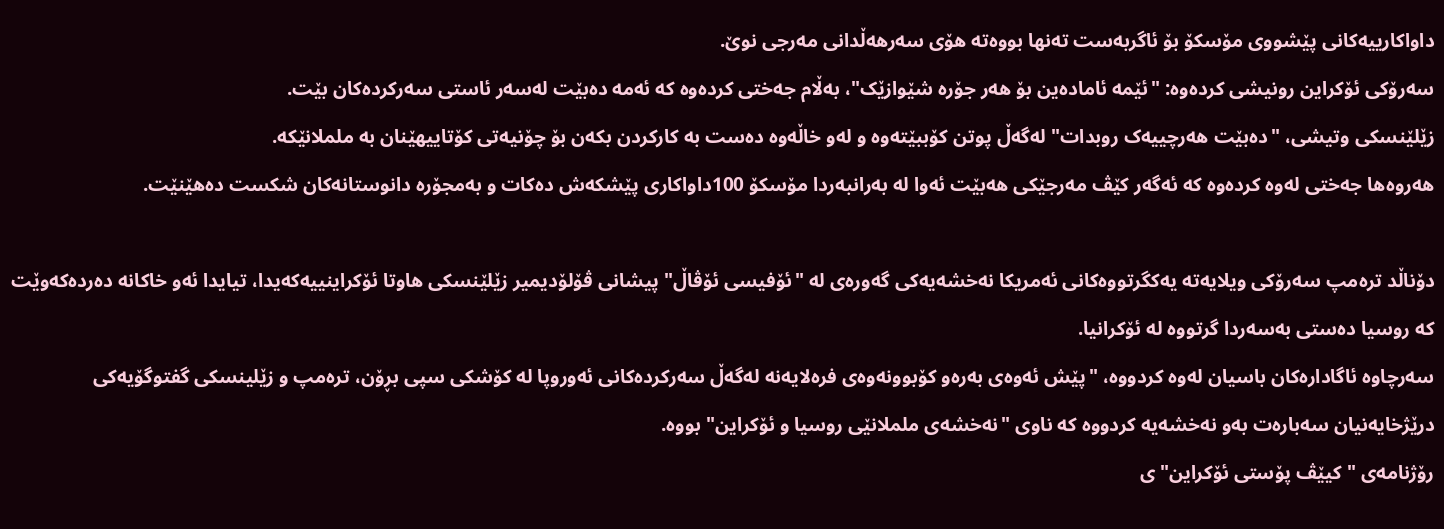داواکارییەکانی پێشووی مۆسکۆ بۆ ئاگربەست تەنها بووەتە هۆی سەرهەڵدانی مەرجی نوێ.
سەرۆکی ئۆکراین رونیشی کردەوە: "ئێمە ئامادەین بۆ هەر جۆرە شێوازێک"، بەڵام جەختی کردەوە کە ئەمە دەبێت لەسەر ئاستی سەرکردەکان بێت.
زێلێنسکی وتیشی، "دەبێت هەرچییەک روبدات" لەگەڵ پوتن کۆببێتەوە و لەو خاڵەوە دەست بە کارکردن بکەن بۆ چۆنیەتی کۆتاییهێنان بە ململانێکە.
هەروەها جەختی لەوە کردەوە کە ئەگەر کێڤ مەرجێکی هەبێت ئەوا لە بەرانبەردا مۆسکۆ 100داواکاری پێشکەش دەکات و بەمجۆرە دانوستانەکان شکست دەهێنێت.

دۆناڵد ترەمپ سەرۆکی ویلایەتە یەکگرتووەکانی ئەمریکا نەخشەیەکی گەورەی لە "ئۆفیسی ئۆڤاڵ" پیشانی ڤۆلۆدیمیر زێلێنسکی هاوتا ئۆکراینییەکەیدا، تیایدا ئەو خاکانە دەردەکەوێت کە روسیا دەستی بەسەردا گرتووە لە ئۆکرانیا.
سەرچاوە ئاگادارەکان باسیان لەوە کردووە، "پێش ئەوەی بەرەو کۆبوونەوەی فرەلایەنە لەگەڵ سەرکردەکانی ئەوروپا لە کۆشکی سپی بڕۆن، ترەمپ و زێلینسکی گفتوگۆیەکی درێژخایەنیان سەبارەت بەو نەخشەیە کردووە کە ناوی "نەخشەی ململانێی روسیا و ئۆکراین" بووە.
رۆژنامەی "کیێڤ پۆستی ئۆکراین"ی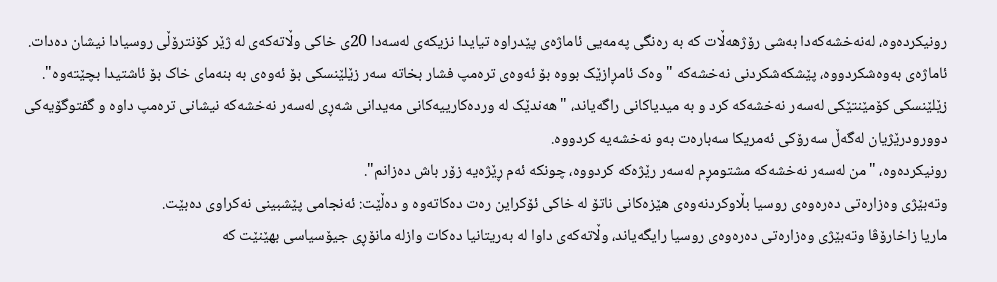رونیکردەوە، لەنەخشەکەدا بەشی رۆژهەڵات کە بە رەنگی پەمەیی ئاماژەی پێدراوە تیایدا نزیکەی لەسەدا 20ی خاکی وڵاتەکەی لە ژێر کۆنترۆڵی روسیادا نیشان دەدات.
ئاماژەی بەوەشکردووە، پێشکەشکردنی نەخشەکە " وەک ئامڕازێک بووە بۆ ئەوەی ترەمپ فشار بخاتە سەر زێلێنسکی بۆ ئەوەی بە بنەمای خاک بۆ ئاشتیدا بچێتەوە".
زێلێنسکی کۆمێنتێکی لەسەر نەخشەکە کرد و بە میدیاکانی راگەیاند، "هەندێک لە وردەکارییەکانی مەیدانی شەڕی لەسەر نەخشەکە نیشانی ترەمپ داوە و گفتوگۆیەکی دوورودرێژیان لەگەڵ سەرۆکی ئەمریکا سەبارەت بەو نەخشەیە کردووە.
رونیکردەوە، "من لەسەر نەخشەکە مشتومڕم لەسەر رێژەکە کردووە، چونکە ئەم ڕێژەیە زۆر باش دەزانم".
وتەبێژی وەزارەتی دەرەوەی روسیا بڵاوکردنەوەی هێزەکانی ناتۆ لە خاکی ئۆکراین رەت دەکاتەوە و دەڵێت: ئەنجامی پێشبینی نەکراوی دەبێت.
ماریا زاخارۆڤا وتەبێژی وەزارەتی دەرەوەی روسیا رایگەیاند، وڵاتەکەی داوا لە بەریتانیا دەکات وازلە مانۆڕی جیۆسیاسی بهێنێت کە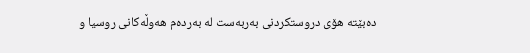دەبێتە هۆی دروستکردنی بەربەست لە بەردەم هەوڵەکانی روسیا و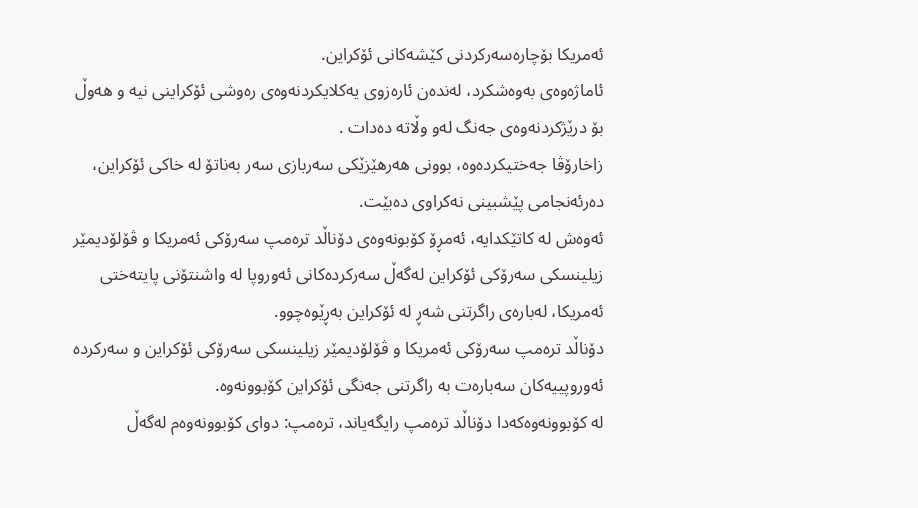ئەمریکا بۆچارەسەرکردنی کێشەکانی ئۆکراین.
ئاماژەوەی بەوەشکرد، لەندەن ئارەزوی یەکلایکردنەوەی رەوشی ئۆکراینی نیە و هەوڵ بۆ درێژکردنەوەی جەنگ لەو وڵاتە دەدات .
زاخارۆڤا جەختیکردەوە، بوونی هەرهێزێکی سەربازی سەر بەناتۆ لە خاکی ئۆکراین، دەرئەنجامی پێشبینی نەکراوی دەبێت.
ئەوەش لە کاتێکدایە، ئەمڕۆ کۆبونەوەی دۆناڵد ترەمپ سەرۆکی ئەمریکا و ڤۆلۆدیمێر زیلینسکی سەرۆکی ئۆکراین لەگەڵ سەرکردەکانی ئەوروپا لە واشنتۆنی پایتەختی ئەمریکا، لەبارەی راگرتنی شەڕ لە ئۆکراین بەڕێوەچوو.
دۆناڵد ترەمپ سەرۆکی ئەمریکا و ڤۆلۆدیمێر زیلینسکی سەرۆکی ئۆکراین و سەرکردە ئەوروپییەکان سەبارەت بە راگرتنی جەنگی ئۆکراین کۆبوونەوە.
لە کۆبوونەوەکەدا دۆناڵد ترەمپ رایگەیاند، ترەمپ: دوای كۆبوونەوەم لەگەڵ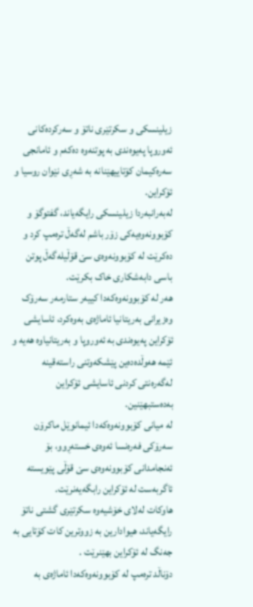زیلینسكی و سكرتێری ناتۆ و سەركردەكانی ئەوروپا پەیوەندی بە پوتنەوە دەكەم و ئامانجی سەرەکیمان کۆتاییهێنانە بە شەڕی نێوان روسیا و ئۆکراین.
لەبەرانبەردا زیلینسکی رایگەیاند، گفتوگۆ و كۆبوونەوەیەكی زۆر باشم لەگەڵ ترەمپ كرد و دەکرێت لە کۆبوونەوەی سێ قۆڵیلەگەڵ پوتن باسی دابەشکاری خاک بکرێت.
هەر لە کۆبوونەوەکەدا کییەر ستارمەر سەرۆک وەزیرانی بەریتانیا ئاماژەی بەوەکرد، ئاسایشی ئۆکراین پەیوەندی بە ئەوروپا و بەریتانیاوە هەیە و ئێمە هەوڵدەدەین پێشکەوتنی راستەقینە لەگەرەنتی کردنی ئاسایشی ئۆکراین بەدەستبهێنین.
لە میانی کۆبوونەوەکەدا ئیمانوێل ماکرۆن سەرۆکی فەرەنسا ئەوەی خستەڕوو، بۆ ئەنجامدانی كۆبوونەوەی سێ قۆڵی پێویستە ئاگربەست لە ئۆكراین رابگەیەنرێت.
هاوکات لەلای خۆشیەوە سكرتێری گشتی ناتۆ رایگەیاند، هیوادارین بە زووترین كات كۆتایی بە جەنگ لە ئۆكراین بهێنرێت .
دۆناڵد ترەمپ لە کۆبوونەوەکەدا ئاماژەی بە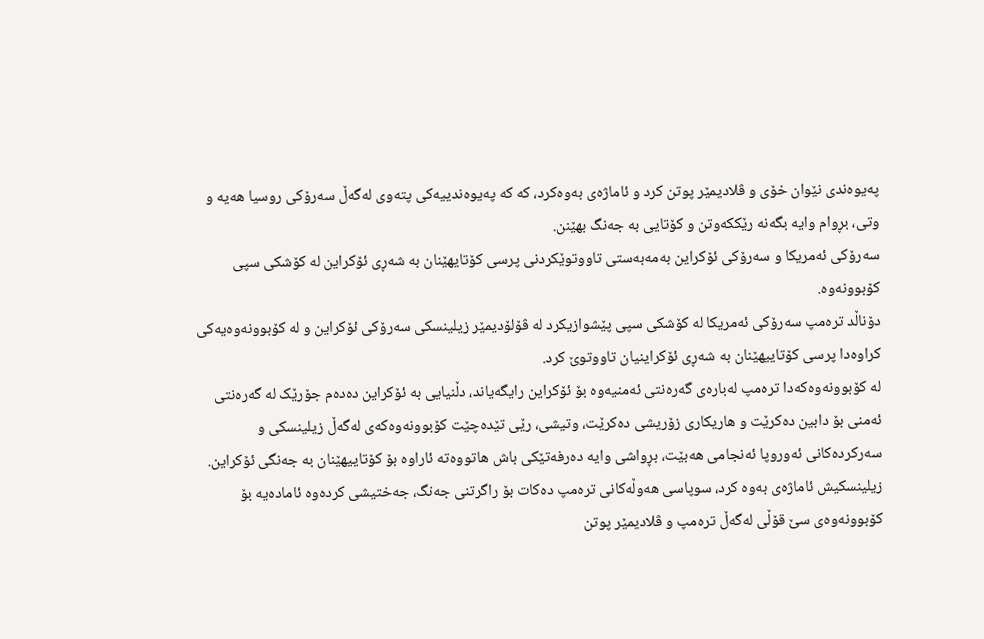پەیوەندی نێوان خۆی و ڤلادیمێر پوتن کرد و ئاماژەی بەوەکرد، کە کە پەیوەندییەکی پتەوی لەگەڵ سەرۆکی روسیا هەیە و وتی، بڕوام وایە بگەنە رێککەوتن و کۆتایی بە جەنگ بهێنن.
سەرۆکی ئەمریکا و سەرۆکی ئۆکراین بەمەبەستی تاووتوێکردنی پرسی کۆتایهێنان بە شەڕی ئۆکراین لە کۆشکی سپی کۆبوونەوە.
دۆناڵد ترەمپ سەرۆکی ئەمریکا لە کۆشکی سپی پێشوازیکرد لە ڤۆلۆدیمێر زیلینسکی سەرۆکی ئۆکراین و لە کۆبوونەوەیەکی کراوەدا پرسی کۆتاییهێنان بە شەڕی ئۆکراینیان تاووتوێ کرد.
لە کۆبوونەوەکەدا ترەمپ لەبارەی گەرەنتی ئەمنیەوە بۆ ئۆکراین رایگەیاند، دڵنیایی بە ئۆکراین دەدەم جۆرێک لە گەرەنتی ئەمنی بۆ دابین دەکرێت و هاریکاری زۆریشی دەکرێت، وتیشی، رێی تێدەچێت کۆبوونەوەکەی لەگەڵ زیلینسکی و سەرکردەکانی ئەوروپا ئەنجامی هەبێت، بڕواشی وایە دەرفەتێکی باش هاتووەتە ئاراوە بۆ كۆتاییهێنان بە جەنگی ئۆكراین.
زیلینسكیش ئاماژەی بەوە کرد، سوپاسی هەوڵەكانی ترەمپ دەکات بۆ راگرتنی جەنگ، جەختیشی کردەوە ئامادەیە بۆ کۆبوونەوەی سێ قۆڵی لەگەڵ ترەمپ و ڤلادیمێر پوتن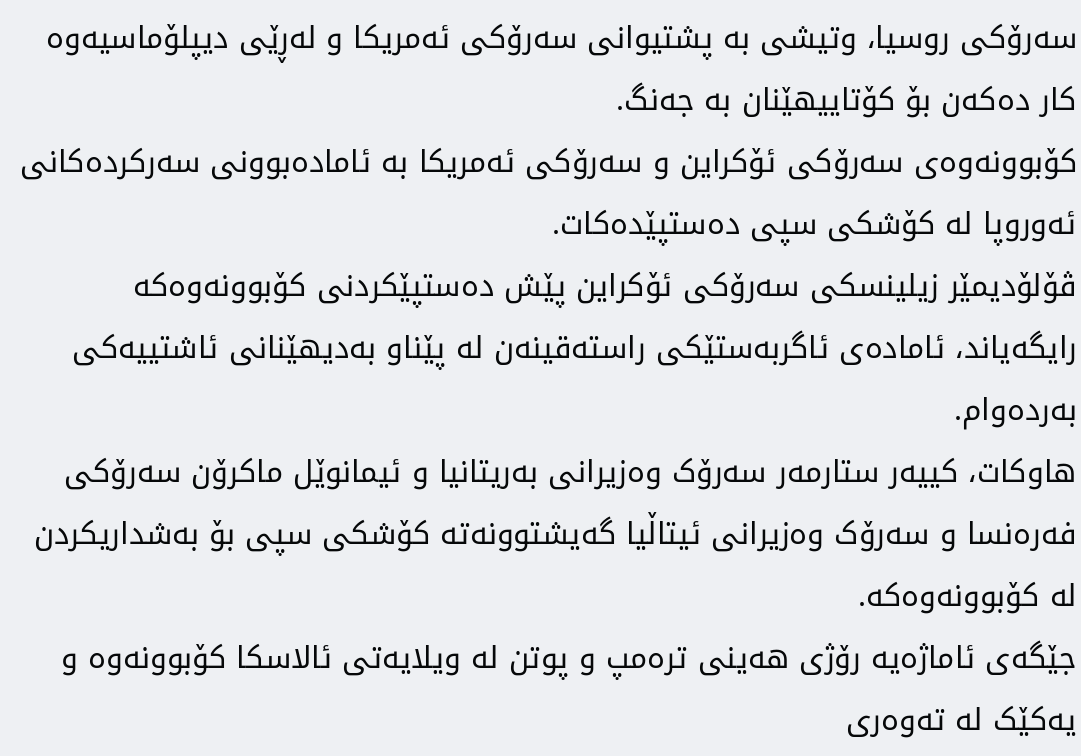سەرۆکی روسیا، وتیشی بە پشتیوانی سەرۆکی ئەمریکا و لەڕێی دیپلۆماسیەوە کار دەکەن بۆ كۆتاییهێنان بە جەنگ.
کۆبوونەوەی سەرۆکی ئۆکراین و سەرۆکی ئەمریکا بە ئامادەبوونی سەرکردەکانی ئەوروپا لە کۆشکی سپی دەستپێدەکات.
ڤۆلۆدیمێر زیلینسکی سەرۆکی ئۆکراین پێش دەستپێکردنی کۆبوونەوەکە رایگەیاند، ئامادەی ئاگربەستێکی راستەقینەن لە پێناو بەدیهێنانی ئاشتییەکی بەردەوام.
هاوکات، کییەر ستارمەر سەرۆک وەزیرانی بەریتانیا و ئیمانوێل ماکرۆن سەرۆکی فەرەنسا و سەرۆک وەزیرانی ئیتاڵیا گەیشتوونەتە کۆشکی سپی بۆ بەشداریکردن لە کۆبوونەوەکە.
جێگەی ئاماژەیە رۆژی هەینی ترەمپ و پوتن لە ویلایەتی ئالاسکا کۆبوونەوە و یەکێک لە تەوەری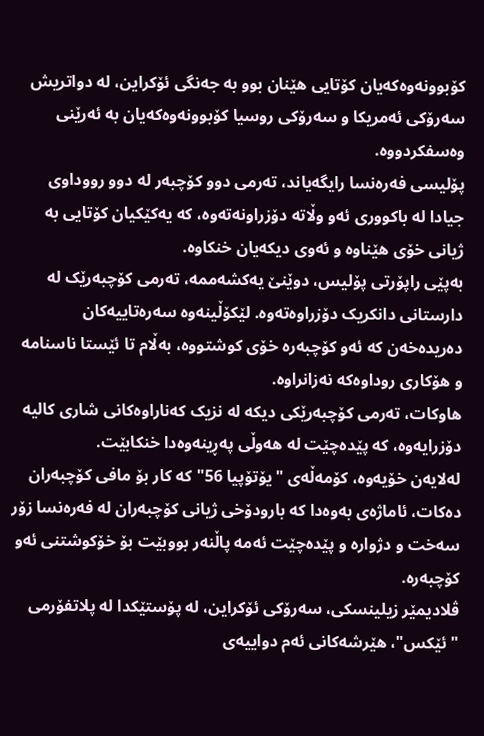کۆبوونەوەکەیان کۆتایی هێنان بوو بە جەنگی ئۆکراین، لە دواتریش سەرۆکی ئەمریکا و سەرۆکی روسیا کۆبوونەوەکەیان بە ئەرێنی وەسفکردووە.
پۆلیسی فەرەنسا رایگەیاند، تەرمی دوو کۆچبەر لە دوو رووداوی جیادا لە باکووری ئەو وڵاتە دۆزراونەتەوە، کە یەکێکیان کۆتایی بە ژیانی خۆی هێناوە و ئەوی دیکەیان خنکاوە.
بەپێی راپۆرتی پۆلیس، دوێنێ یەکشەممە، تەرمی کۆچبەرێک لە دارستانی دانکریک دۆزراوەتەوە. لێکۆڵینەوە سەرەتاییەکان دەریدەخەن کە ئەو کۆچبەرە خۆی کوشتووە، بەڵام تا ئێستا ناسنامە و هۆکاری روداوەکە نەزانراوە.
هاوکات، تەرمی کۆچبەرێکی دیکە لە نزیک کەناراوەکانی شاری کاليه دۆزرایەوە، کە پێدەچێت لە هەوڵی پەڕینەوەدا خنکابێت.
لەلایەن خۆیەوە، کۆمەڵەی "یۆتۆپیا 56" کە کار بۆ مافی کۆچبەران دەکات، ئاماژەی بەوەدا کە بارودۆخی ژیانی کۆچبەران لە فەرەنسا زۆر سەخت و دژوارە و پێدەچێت ئەمە پاڵنەر بووبێت بۆ خۆکوشتنی ئەو کۆچبەرە.
ڤلادیمێر زیلینسکی، سەرۆکی ئۆکراین، لە پۆستێکدا لە پلاتفۆرمی "ئێکس"، هێرشەکانی ئەم دواییەی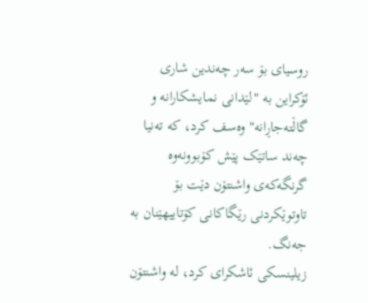روسیای بۆ سەر چەندین شاری ئۆکراین بە "لێدانی نمایشکارانە و گاڵتەجاڕانە" وەسف کرد، کە تەنیا چەند ساتێک پێش کۆبوونەوە گرنگەکەی واشنتۆن دێت بۆ تاوتوێکردنی رێگاکانی کۆتاییهێنان بە جەنگ.
زیلینسکی ئاشکرای کرد، لە واشنتۆن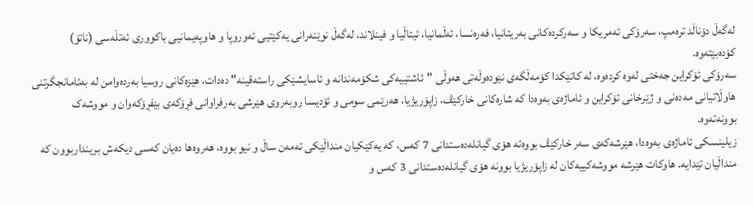لەگەڵ دۆناڵد ترەمپ، سەرۆکی ئەمریکا و سەرکردەکانی بەریتانیا، فەرەنسا، ئەڵمانیا، ئیتاڵیا و فینلاند، لەگەڵ نوێنەرانی یەکێتیی ئەوروپا و هاوپەیمانیی باکووری ئەتڵەسی (ناتۆ) کۆدەبێتەوە.
سەرۆکی ئۆکراین جەختی لەوە کردەوە، لە کاتێکدا کۆمەڵگەی نێودەوڵەتی هەوڵی "ئاشتییەکی شکۆمەندانە و ئاسایشێکی راستەقینە" دەدات، هێزەکانی روسیا بەردەوامن لە بەئامانجگرتنی هاوڵاتیانی مەدەنی و ژێرخانی ئۆکراین و ئاماژەی بەوەدا کە شارەکانی خارکێڤ، زاپۆریژیا، هەرێمی سومی و ئۆدیسا روبەروی هێرشی بەرفراوانی فڕۆکەی بێفڕۆکەوان و مووشەک بوونەتەوە.
زیلینسکی ئاماژەی بەوەدا، هێرشەکەی سەر خارکێڤ بووەتە هۆی گیانلەدەستدانی 7 کەس، کە یەکێکیان منداڵێکی تەمەن ساڵ و نیو بووە، هەروەها دەیان کەسی دیکەش برینداربوون کە منداڵیان تێدایە. هاوکات هێرشە مووشەکییەکان لە زاپۆریژیا بوونە هۆی گیانلەدەستدانی 3 کەس و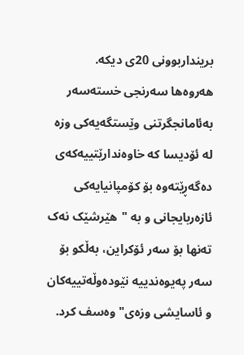برینداربوونی 20ی دیکە.
هەروەها سەرنجی خستەسەر بەئامانجگرتنی وێستگەیەکی وزە لە ئۆدیسا کە خاوەندارێتییەکەی دەگەڕێتەوە بۆ کۆمپانیایەکی ئازەربایجانی و بە "هێرشێک نەک تەنها بۆ سەر ئۆکراین، بەڵکو بۆ سەر پەیوەندییە نێودەوڵەتییەکان و ئاسایشی وزەی" وەسف کرد.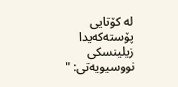لە کۆتایی پۆستەکەیدا زیلینسکی نووسیویەتی: "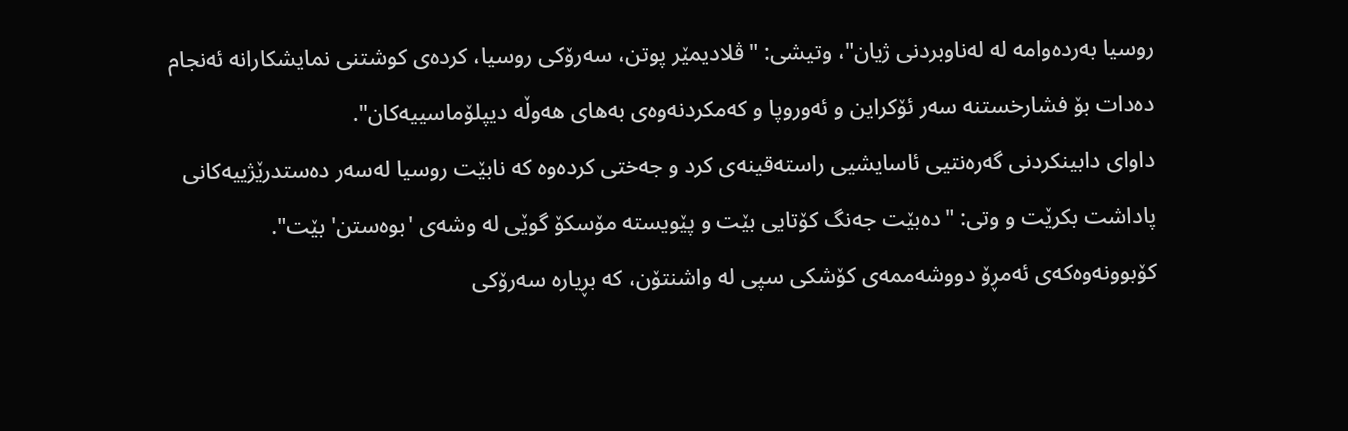روسیا بەردەوامە لە لەناوبردنی ژیان"، وتیشی: "ڤلادیمێر پوتن، سەرۆکی روسیا، کردەی کوشتنی نمایشکارانە ئەنجام دەدات بۆ فشارخستنە سەر ئۆکراین و ئەوروپا و کەمکردنەوەی بەهای هەوڵە دیپلۆماسییەکان".
داوای دابینکردنی گەرەنتیی ئاسایشیی راستەقینەی کرد و جەختی کردەوە کە نابێت روسیا لەسەر دەستدرێژییەکانی پاداشت بکرێت و وتی: "دەبێت جەنگ کۆتایی بێت و پێویستە مۆسکۆ گوێی لە وشەی 'بوەستن' بێت".
کۆبوونەوەکەی ئەمڕۆ دووشەممەی کۆشکی سپی لە واشنتۆن، کە بڕیارە سەرۆکی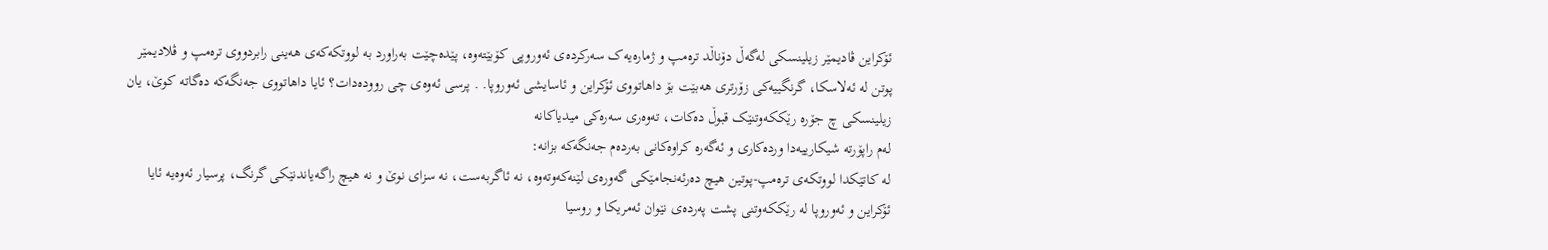ئۆکراین ڤادیمێر زیلینسکی لەگەڵ دۆناڵد ترەمپ و ژمارەیەک سەرکردەی ئەوروپی کۆبێتەوە، پێدەچێت بەراورد بە لووتکەکەی هەینی رابردووی ترەمپ و ڤلادیمێر پوتن لە ئەلاسکا، گرنگییەکی زۆرتری هەبێت بۆ داهاتووی ئۆکراین و ئاسایشی ئەوروپا. . پرسی ئەوەی چی روودەدات؟ ئایا داهاتووی جەنگەکە دەگاتە کوێ، یان زیلینسکی چ جۆرە رێککەوتنێک قبوڵ دەکات، تەوەری سەرەکی میدیاکانە
لەم راپۆرتە شیکارییەدا وردەکاری و ئەگەرە کراوەکانی بەردەم جەنگەکە بزانە:
لە کاتێکدا لووتکەی ترەمپ-پوتین هیچ دەرئەنجامێکی گەورەی لێنەکەوتەوە، نە ئاگربەست، نە سزای نوێ و نە هیچ راگەیاندنێکی گرنگ، پرسیار ئەوەیە ئایا ئۆکراین و ئەوروپا لە رێککەوتنی پشت پەردەی نێوان ئەمریکا و روسیا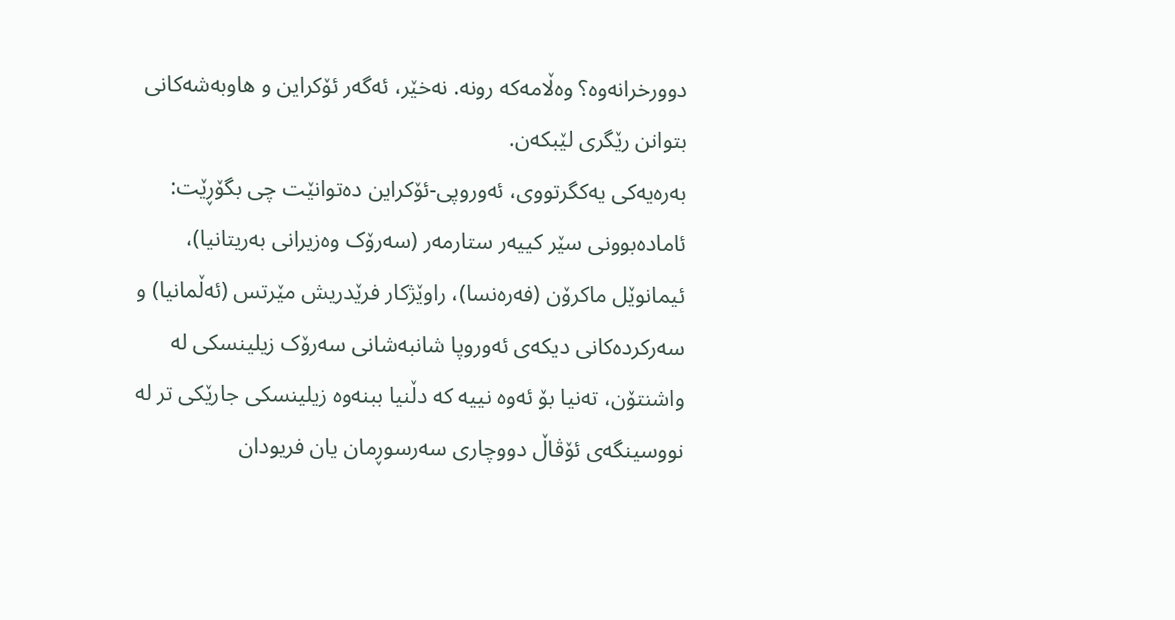دوورخرانەوە؟ وەڵامەکە رونە. نەخێر، ئەگەر ئۆکراین و هاوبەشەکانی بتوانن رێگری لێبکەن.
بەرەیەکی یەکگرتووی، ئەوروپی-ئۆکراین دەتوانێت چی بگۆڕێت:
ئامادەبوونی سێر کییەر ستارمەر (سەرۆک وەزیرانی بەریتانیا)، ئیمانوێل ماکرۆن (فەرەنسا)، راوێژکار فرێدریش مێرتس (ئەڵمانیا) و سەرکردەکانی دیکەی ئەوروپا شانبەشانی سەرۆک زیلینسکی لە واشنتۆن، تەنیا بۆ ئەوە نییە کە دڵنیا ببنەوە زیلینسکی جارێکی تر لە نووسینگەی ئۆڤاڵ دووچاری سەرسوڕمان یان فریودان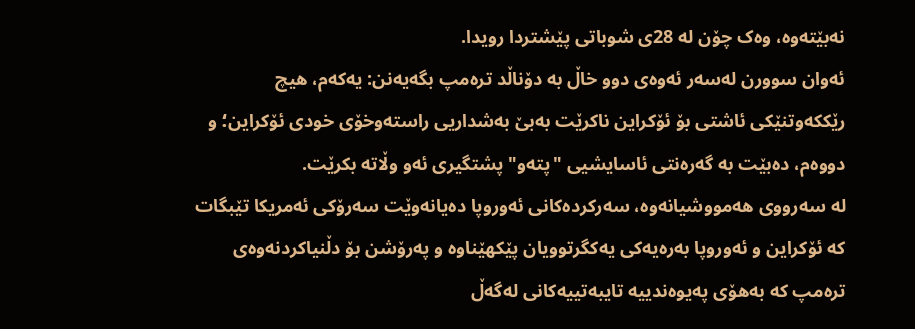نەبێتەوە، وەک چۆن لە 28ی شوباتی پێشتردا رویدا.
ئەوان سوورن لەسەر ئەوەی دوو خاڵ بە دۆناڵد ترەمپ بگەیەنن: یەکەم، هیچ رێککەوتنێکی ئاشتی بۆ ئۆکراین ناکرێت بەبێ بەشداریی راستەوخۆی خودی ئۆکراین؛ و دووەم، دەبێت بە گەرەنتی ئاسایشیی "پتەو" پشتگیری ئەو وڵاتە بکرێت.
لە سەرووی هەمووشیانەوە، سەرکردەکانی ئەوروپا دەیانەوێت سەرۆکی ئەمریکا تێبگات کە ئۆکراین و ئەوروپا بەرەیەکی یەکگرتوویان پێکهێناوە و پەرۆشن بۆ دڵنیاکردنەوەی ترەمپ کە بەهۆی پەیوەندییە تایبەتییەکانی لەگەڵ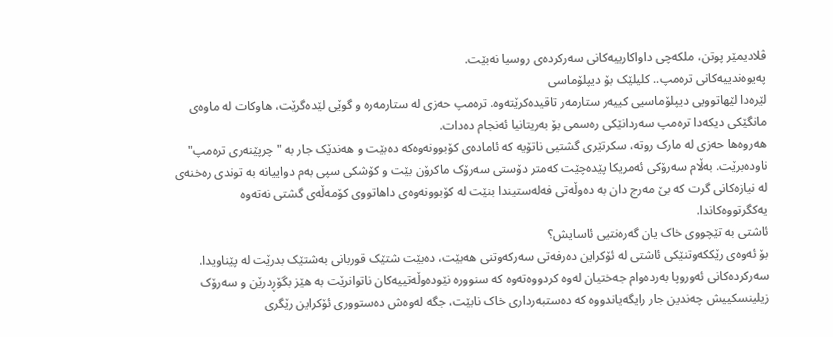ڤلادیمێر پوتن، ملکەچی داواکارییەکانی سەرکردەی روسیا نەبێت.
پەیوەندییەکانی ترەمپ.. کلیلێک بۆ دیپلۆماسی
لێرەدا لێهاتوویی دیپلۆماسیی کییەر ستارمەر تاقیدەکرێتەوە. ترەمپ حەزی لە ستارمەرە و گوێی لێدەگرێت، هاوکات لە ماوەی مانگێکی دیکەدا ترەمپ سەردانێکی رەسمی بۆ بەریتانیا ئەنجام دەدات.
هەروەها حەزی لە مارک روتە، سکرتێری گشتیی ناتۆیە کە ئامادەی کۆبوونەوەکە دەبێت و هەندێک جار بە "چرپێنەری ترەمپ" ناودەبرێت. بەڵام سەرۆکی ئەمریکا پێدەچێت کەمتر دۆستی سەرۆک ماکرۆن بێت و کۆشکی سپی بەم دواییانە بە توندی رەخنەی لە نیازەکانی گرت کە بێ مەرج دان بە دەوڵەتی فەلەستیندا بنێت لە کۆبوونەوەی داهاتووی کۆمەڵەی گشتی نەتەوە یەکگرتووەکاندا.
ئاشتی بە تێچووی خاک یان گەرەنتیی ئاسایش؟
بۆ ئەوەی رێککەوتنێکی ئاشتی لە ئۆکراین دەرفەتی سەرکەوتنی هەبێت، دەبێت شتێک قوربانی بەشتێک بدرێت لە پێناویدا. سەرکردەکانی ئەوروپا بەردەوام جەختیان لەوە کردووەتەوە کە سنوورە نێودەوڵەتییەکان ناتوانرێت بە هێز بگۆڕدرێن و سەرۆک زیلینسکییش چەندین جار رایگەیاندووە کە دەستبەرداری خاک نابێت، جگە لەوەش دەستووری ئۆکراین رێگری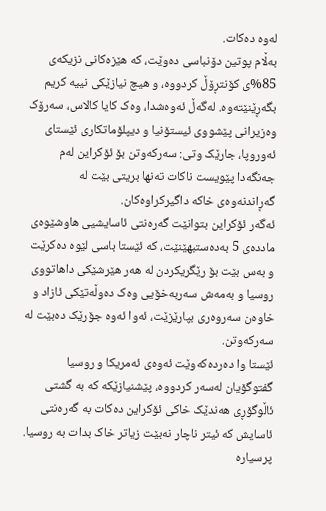لەوە دەکات.
بەڵام پوتین دۆنباسی دەوێت، کە هێزەکانی نزیکەی 85%ی کۆنتڕۆڵ کردووە، و هیچ نیازێکی نییە کریم بگەڕێنێتەوە. لەگەڵ ئەوەشدا، وەک کایا کالاس، سەرۆک وەزیرانی پێشووی ئیستۆنیا و دیپلۆماتکاری ئێستای ئەوروپا، جارێک وتی: سەرکەوتن بۆ ئۆکراین لەم جەنگەدا پێویست ناکات تەنها بریتی بێت لە گەڕاندنەوەی خاکە داگیرکراوەکان.
ئەگەر ئۆکراین بتوانێت گەرەنتی ئاسایشیی هاوشێوەی ماددەی 5 بەدەستبهێنێت، کە ئێستا باسی لێوە دەکرێت و بەس بێت بۆ رێگریکردن لە هەر هێرشێکی داهاتووی روسیا و بەمەش سەربەخۆیی وەک دەوڵەتێکی ئازاد و خاوەن سەروەری بپارێزێت، ئەوا ئەوە جۆرێک دەبێت لە سەرکەوتن.
ئێستا وا دەردەکەوێت ئەوەی ئەمریکا و روسیا گفتوگۆیان لەسەر کردووە، پێشنیازێکە کە بە گشتی ئاڵوگۆڕی هەندێک خاکی ئۆکراین دەکات بە گەرەنتی ئاسایش کە ئیتر ناچار نەبێت زیاتر خاک بدات بە روسیا.
پرسیارە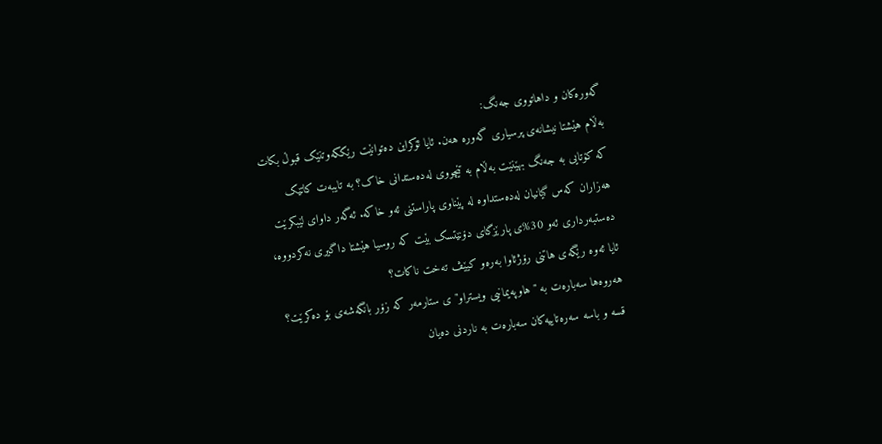گەورەکان و داهاتووی جەنگ:
بەڵام هێشتا نیشانەی پرسیاری گەورە هەن. ئایا ئۆکراین دەتوانێت رێککەوتنێک قبوڵ بکات کە کۆتایی بە جەنگ بهێنێت بەڵام بە تێچووی لەدەستدانی خاک؟ بە تایبەت کاتێک هەزاران کەس گیانیان لەدەستداوە لە پێناوی پاراستنی ئەو خاکە. ئەگەر داوای لێبکرێت دەستبەرداری ئەو 30%ی پارێزگای دۆنێتسک بێت کە روسیا هێشتا داگیری نەکردووە، ئایا ئەوە رێگەی هاتنی رۆژئاوا بەرەو کیێڤ تەخت ناکات؟
هەروەها سەبارەت بە "هاوپەیمانیی ویستراو"ی ستارمەر کە زۆر بانگەشەی بۆ دەکرێت؟ قسە و باسە سەرەتاییەکان سەبارەت بە ناردنی دەیان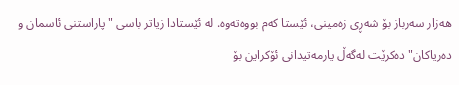هەزار سەرباز بۆ شەڕی زەمینی، ئێستا کەم بووەتەوە. لە ئێستادا زیاتر باسی "پاراستنی ئاسمان و دەریاکان" دەکرێت لەگەڵ یارمەتیدانی ئۆکراین بۆ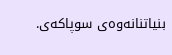بنیاتنانەوەی سوپاکەی.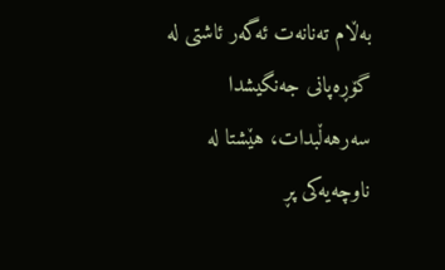بەڵام تەنانەت ئەگەر ئاشتی لە گۆڕەپانی جەنگیشدا سەرهەڵبدات، هێشتا لە ناوچەیەکی پڕ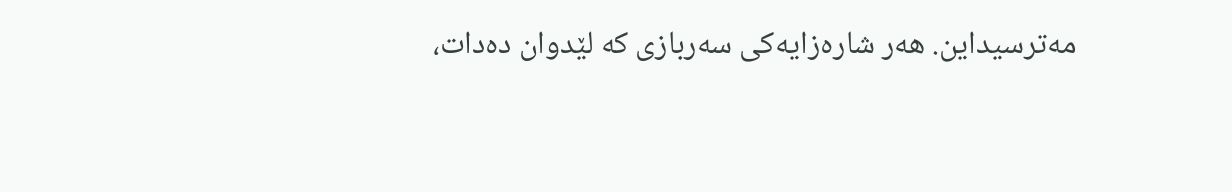مەترسیداین. هەر شارەزایەکی سەربازی کە لێدوان دەدات،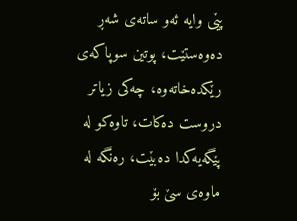پێی وایە ئەو ساتەی شەڕ دەوەستێت، پوتین سوپاکەی رێکدەخاتەوە، چەکی زیاتر دروست دەکات، تاوەکو لە پێگەیەکدا دەبێت، رەنگە لە ماوەی سێ بۆ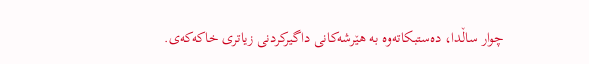چوار ساڵدا، دەستبکاتەوە بە هێرشەکانی داگیرکردنی زیاتری خاکەکەی.